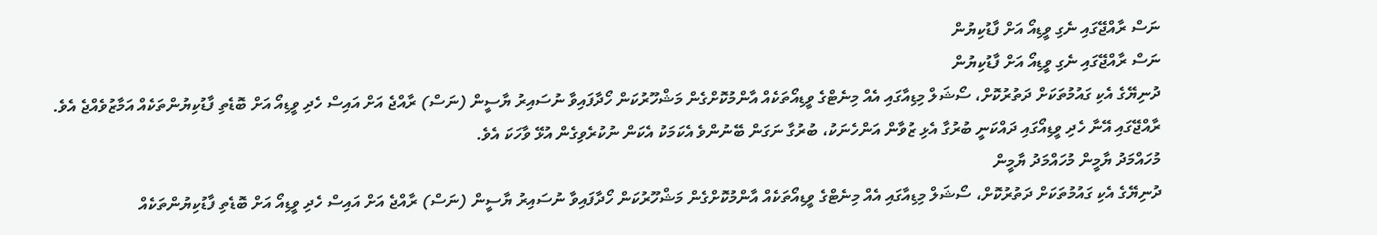ނަސް ރާއްޖޭގައި ނެގި ވީޑިއޯ އަށް ފާޑުކިޔުން
ނަސް ރާއްޖޭގައި ނެގި ވީޑިއޯ އަށް ފާޑުކިޔުން
ދުނިޔޭގެ އެކި ގައުމުތަކަށް ދަތުރުކޮށް، ސޯޝަލް މިޑިއާގައި އެއް މިނެޓްގެ ވީޑިއޯތަކެއް އާންމުކޮށްގެން މަޝްހޫރުކަން ހޯދާފައިވާ ނުސައިރު ޔާސީން (ނަސް) ރާއްޖެ އަށް އައިސް ހެދި ވީޑިއޯ އަށް ބޮޑެތި ފާޑުކިޔުންތަކެއް އަމާޒުވެއްޖެ އެވެ. ރާއްޖޭގައި އޭނާ ހެދި ވީޑިއޯގައި ދައްކަނީ ބުރުގާ އެޅި ޒުވާން އަންހެނަކު، ބުރުގާ ނަގަން ބޭނުންވެ އެކަމަކު އެކަން ނުކުރެވިގެން އުޅޭ ވާހަކަ އެވެ.
މުހައްމަދު ޔާމީން މުހައްމަދު ޔާމީން
ދުނިޔޭގެ އެކި ގައުމުތަކަށް ދަތުރުކޮށް، ސޯޝަލް މިޑިއާގައި އެއް މިނެޓްގެ ވީޑިއޯތަކެއް އާންމުކޮށްގެން މަޝްހޫރުކަން ހޯދާފައިވާ ނުސައިރު ޔާސީން (ނަސް) ރާއްޖެ އަށް އައިސް ހެދި ވީޑިއޯ އަށް ބޮޑެތި ފާޑުކިޔުންތަކެއް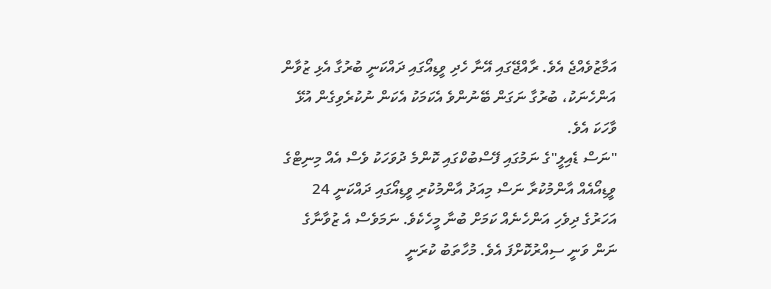އަމާޒުވެއްޖެ އެވެ. ރާއްޖޭގައި އޭނާ ހެދި ވީޑިއޯގައި ދައްކަނީ ބުރުގާ އެޅި ޒުވާން އަންހެނަކު، ބުރުގާ ނަގަން ބޭނުންވެ އެކަމަކު އެކަން ނުކުރެވިގެން އުޅޭ ވާހަކަ އެވެ.
"ނަސް ޑެއިލީ"ގެ ނަމުގައި ފޭސްބުކްގައި ކޮންމެ ދުވަހަކު ވެސް އެއް މިނިޓްގެ ވީޑިއޯއެއް އާންމުކުރާ ނަސް މިއަދު އާންމުކުރި ވީޑިއޯގައި ދައްކަނީ 24 އަހަރުގެ ދިވެހި އަންހެނެއް ކަމަށް ބުނާ މީހެކެވެ. ނަމަވެސް އެ ޒުވާނާގެ ނަން ވަނީ ސިއްރުކޮށްފަ އެވެ. މުހާތަބު ކުރަނީ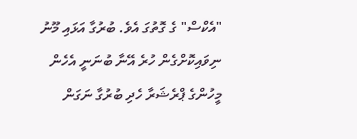"އެކްސް" ގެ ގޮތުގަ އެވެ. ބުރުގާ އަޅައި މޫނު ނިވައިކޮށްގެން ހުރެ އޭނާ ބުނަނީ އެހެން މީހުންގެ ޕްރެޝަރާ ހެދި ބުރުގާ ނަގަން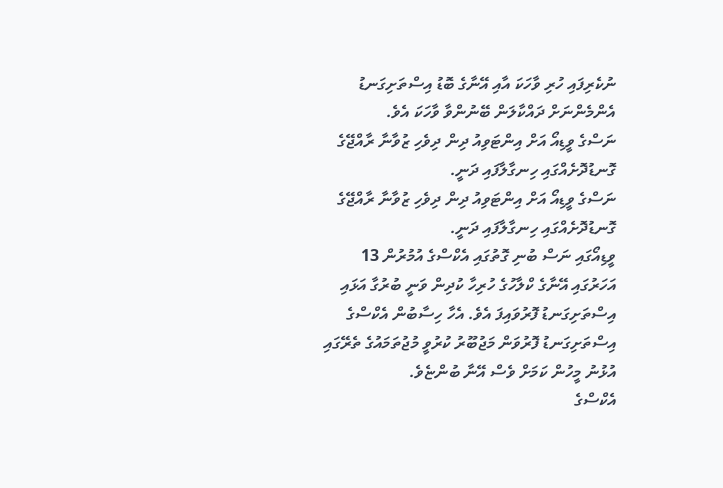ނުކެރިފައި ހުރި ވާހަކަ އާއި އޭނާގެ ބޮޑު އިސްތަށިގަނޑު އެންމެންނަށް ދައްކާލަން ބޭނުންވާ ވާހަކަ އެވެ.
ނަސްގެ ވީޑިއޯ އަށް އިންޓަވިއު ދިން ދިވެހި ޒުވާނާ ރާއްޖޭގެ ގޮނޑުދޮށެއްގައި ހިނގާލާފައި ދަނީ.
ނަސްގެ ވީޑިއޯ އަށް އިންޓަވިއު ދިން ދިވެހި ޒުވާނާ ރާއްޖޭގެ ގޮނޑުދޮށެއްގައި ހިނގާލާފައި ދަނީ.
ވީޑިއޯގައި ނަސް ބުނި ގޮތުގައި އެކްސްގެ އުމުރުން 13 އަހަރުގައި އޭނާގެ ކްލާހުގެ ހުރިހާ ކުދިން ވަނީ ބުރުގާ އަޅައި އިސްތަށިގަނޑު ފޮރުވައިފަ އެވެ. އެހާ ހިސާބުން އެކްސްގެ އިސްތަށިގަނޑު ފޮރުވަން މަޖުބޫރު ކުރުވީ މުޖުތަމައުގެ ތެރޭގައި އުޅުނު މީހުން ކަމަށް ވެސް އޭނާ ބުންޏެވެ.
އެކްސްގެ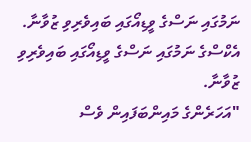ނަމުގައި ނަސްގެ ވީޑިއޯގައި ބައިވެރިވި ޒުވާނާ.
އެކްސްގެ ނަމުގައި ނަސްގެ ވީޑިއޯގައި ބައިވެރިވި ޒުވާނާ.
"އަހަރެންގެ މައިންބަފައިން ވެސް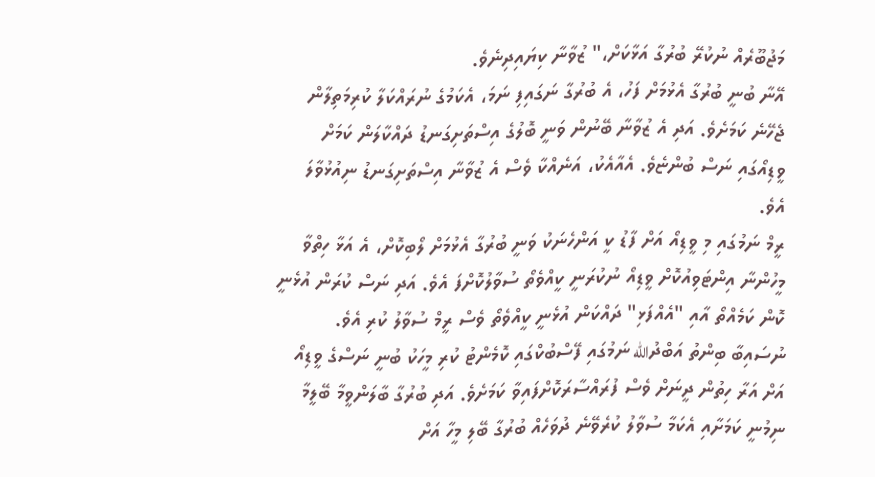މަޖުބޫރެއް ނުކުރޭ ބުރުގާ އަޅާކަށް،" ޒުވާނާ ކިޔައިދިނެވެ.
އޭނާ ބުނީ ބުރުގާ އެޅުމަށް ފަހު، އެ ބުރުގާ ނަގައިފި ނަމަ، އެކަމުގެ ނުރައްކަލާ ކުރިމަތިލާން ޖެހޭނެ ކަމަށެވެ. އަދި އެ ޒުވާނާ ބޭނުން ވަނީ ބޮލުގެ އިސްތަށިގަނޑު ދައްކާލަން ކަމަށް ވީޑިއޯގައި ނަސް ބުންޏެވެ. އެއާއެކު، އަނެއްކާ ވެސް އެ ޒުވާނާ އިސްތަށިގަނޑު ނިއުޅުވާލަ އެވެ.
ރީމް ނަމުގައި މި ވީޑިއޯ އަށް ފާޑު ކީ އަންހެނަކު ވަނީ ބުރުގާ އެޅުމަށް ލޯބިކޮށް، އެ އަޅާ ހިތްވާ މީހުންނާ އިންޓަވިއުކޮށް ވީޑިއޯ ނުކުރަނީ ކީއްވެތޯ ސުވާލުކޮށްފަ އެވެ. އަދި ނަސް ކުރަން އުޅެނީ ކޮން ކަމެއްތޯ އާއި "އެއްފަޅި" ދައްކަން އުޅެނީ ކީއްވެތޯ ވެސް ރީމް ސުވާލު ކުރި އެވެ.
ނުސައިބާ ބިންތު އަބްދުالله ނަމުގައި ފޭސްބުކްގައި ކޮމެންޓު ކުރި މީހަކު ބުނީ ނަސްގެ ވީޑިއޯ އަށް އަރާ ހިތުން ދީނަށް ވެސް ފުރައްސާރަކޮށްފައިވާ ކަމަށެވެ. އަދި ބުރުގާ ބާލަންވީމާ ބޭލީމާ ނިމުނީ ކަމަށާއި އެކަމާ ސުވާލު ކުރެވޭނެ ދުވަހެއް ބުރުގާ ބޭލި މީހާ އަށް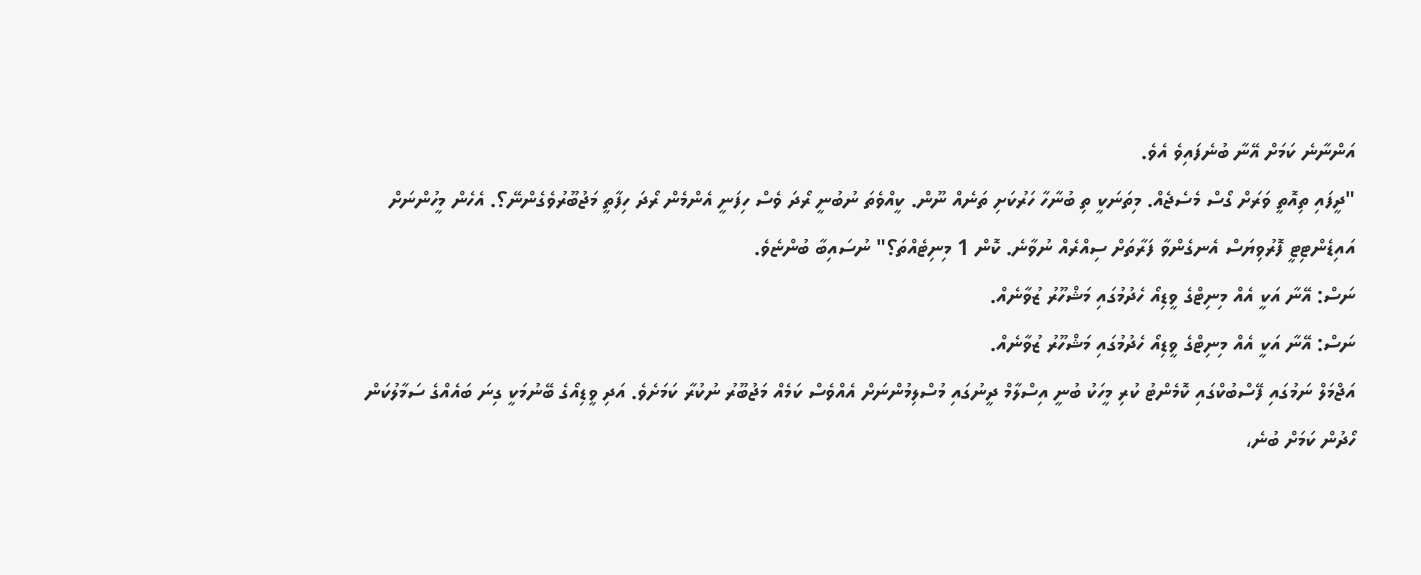އަންނާނެ ކަމަށް އޭނާ ބުނެފައިވެ އެވެ.
"ދީފައި ތިއޮތީ ވަރަށް ގޯސް މެސެޖެއް. މިތަނަކީ ތި ބުނާހާ ހަރުކަށި ތަނެއް ނޫން. ކީއްވެތަ ނުބުނީ ރޯދަ ވެސް ހިފަނީ އެންމެން ރޯދަ ހިފާތީ މަޖުބޫރުވެގެންނޭ؟. އެހެން މީހުންނަށް އައިޑެންޓިޓީ ފޮރުވިޔަސް އެނގެންވާ ފަރާތަށް ސިއްރެއް ނުވާނެ. ކޮން 1 މިނިޓެއްތަ؟" ނުސައިބާ ބުންޏެވެ.
ނަސް: އޭނާ އަކީ އެއް މިނިޓްގެ ވީޑިއޯ ހެދުމުގައި މަޝްހޫރު ޒުވާނެއް.
ނަސް: އޭނާ އަކީ އެއް މިނިޓްގެ ވީޑިއޯ ހެދުމުގައި މަޝްހޫރު ޒުވާނެއް.
އަޖްމަލް ނަމުގައި ފޭސްބުކްގައި ކޮމެންޓު ކުރި މީހަކު ބުނީ އިސްލާމް ދީނުގައި މުސްލިމުންނަށް އެއްވެސް ކަމެއް މަޖުބޫރު ނުކުރާ ކަމަށެވެ. އަދި ވީޑިއޯގެ ބޭނުމަކީ ގިނަ ބައެއްގެ ސަމާލުކަން ހޯދުން ކަމަށް ބުނެ،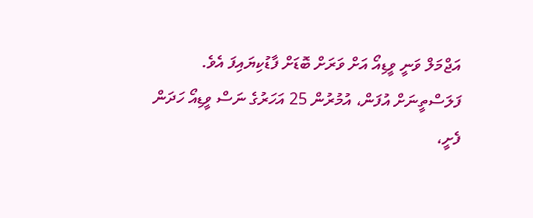އަޖްމަލް ވަނީ ވީޑިއޯ އަށް ވަރަށް ބޮޑަށް ފާޑުކިޔައިފަ އެވެ.
ފަލަސްތީނަށް އުފަން، އުމުރުން 25 އަހަރުގެ ނަސް ވީޑިއޯ ހަދަން ފެށީ،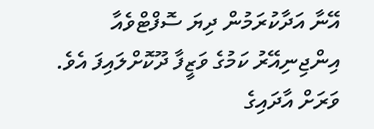އޭނާ އަދާކުރަމުން ދިޔަ ސޮފްޓްވެއާ އިންޖިނިއޭރު ކަމުގެ ވަޒީފާ ދޫކޮށްލައިފަ އެވެ. ވަރަށް އާދައިގެ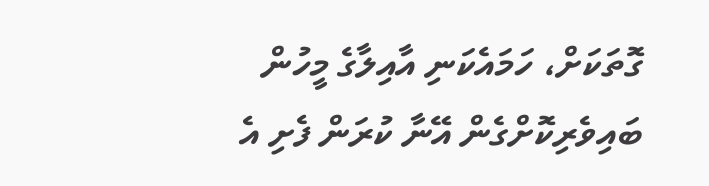ގޮތަކަށް، ހަމައެކަނި އާއިލާގެ މީހުން ބައިވެރިކޮށްގެން އޭނާ ކުރަން ފެށި އެ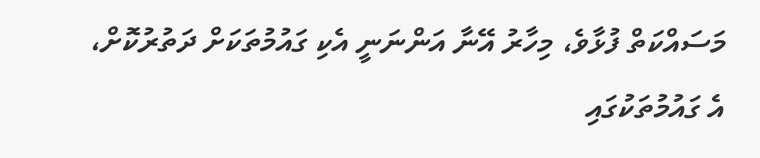މަސައްކަތް ފުޅާވެ، މިހާރު އޭނާ އަންނަނީ އެކި ގައުމުތަކަށް ދަތުރުކޮށް، އެ ގައުމުތަކުގައި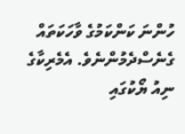ހުންނަ ކަންކަމުގެ ވާހަކަތައް ގެނެސްދެމުންނެވެ. އެމެރިކާގެ ނިއު ޔޯކުގައި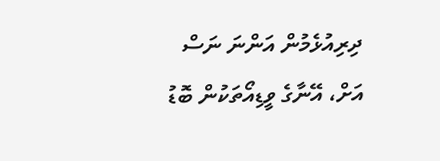ދިރިއުޅެމުން އަންނަ ނަސް އަށް، އޭނާގެ ވީޑިއޯތަކުން ބޮޑު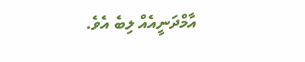އާމްދަނީއެއް ލިބެ އެވެ.